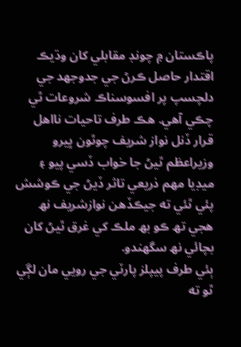پاڪستان ۾ چونڊ مقابلي کان وڌيڪ اقتدار حاصل ڪرڻ جي جدوجهد جي دلچسپ پر افسوسناڪ شروعات ٿي چڪي آهي. هڪ طرف تاحيات نااهل قرار ڏنل نواز شريف چوٿون ڀيرو وزيراعظم ٿيڻ جا خواب ڏسي پيو ۽ ميڊيا مهم ذريعي تاثر ڏيڻ جي ڪوشش پئي ٿئي ته جيڪڏهن نوازشريف نھ ھجي تھ ڪو بھ ملڪ کي غرق ٿيڻ کان بچائي نھ سگھندو.
ٻئي طرف پيپلز پارٽي جي رويي مان لڳي ٿو ته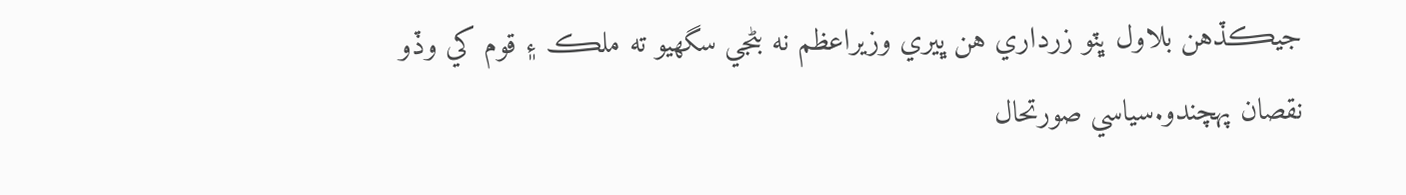جيڪڏهن بلاول ڀٽو زرداري هن ڀيري وزيراعظم نه بڻجي سگهيو ته ملڪ ۽ قوم کي وڏو نقصان پهچندو.سياسي صورتحال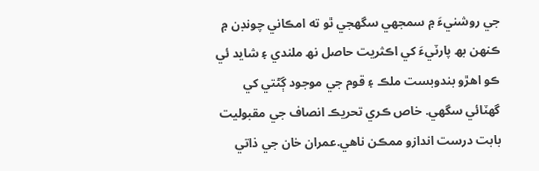جي روشنيءَ ۾ سمجهي سگهجي ٿو ته امڪاني چونڊن ۾ ڪنهن بھ پارٽيءَ کي اڪثريت حاصل نھ ملندي ۽ شايد ئي ڪو اهڙو بندوبست ملڪ ۽ قوم جي موجود ڳڻتي کي گهٽائي سگهي. خاص ڪري تحريڪ انصاف جي مقبوليت بابت درست اندازو ممڪن ناهي.عمران خان جي ذاتي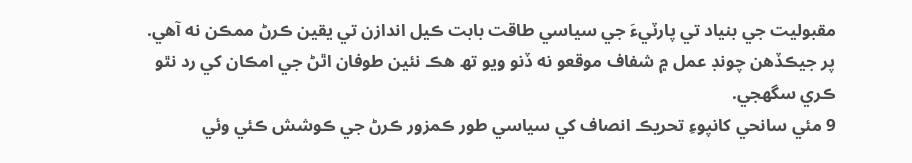مقبوليت جي بنياد تي پارٽيءَ جي سياسي طاقت بابت ڪيل اندازن تي يقين ڪرڻ ممڪن نه آهي. پر جيڪڏهن چونڊ عمل ۾ شفاف موقعو نه ڏنو ويو تھ هڪ نئين طوفان اٿڻ جي امڪان کي رد نٿو ڪري سگھجي.
9 مئي سانحي کانپوءِ تحريڪ انصاف کي سياسي طور ڪمزور ڪرڻ جي ڪوشش ڪئي وئي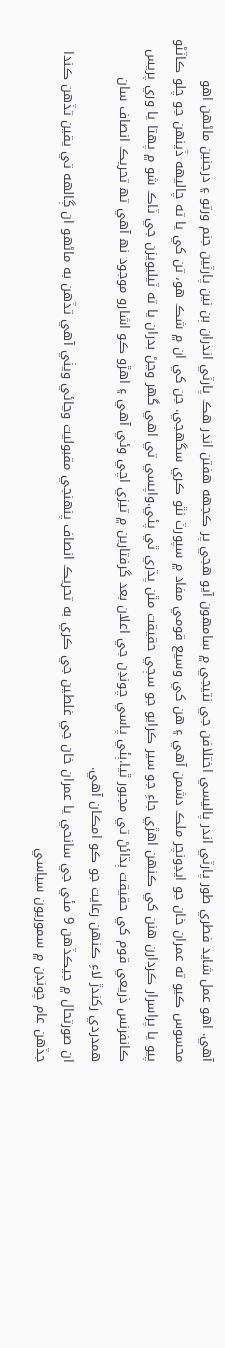آهي. اهو عمل شايد فطري طور پارٽي اندر پاليسي اختلافن جي نتيجي ۾ سامھون آيو هجي پر ڪجهه هفتن اندر هڪ پارٽي اندران ٻن نين پارٽين جنم ورتو ۽ درجنين ماڻهن اهو محسوس ڪيو ته عمران خان جو ايڊونچر ملڪ دشمن آهي ۽ ھن کي وسيع قومي مفاد ۾ سپورٽ نٿو ڪري سگهجي. جن کي ان ۾ شڪ هو، تن کي يا ته چاليهه ڏينهن جو چلو ڪاٽڻو پيو يا پراسرار ڪردارن ھنن کي ڪنهن اهڙي جاءِ جو سير ڪرايو جو سڄي حقيقت مٿن پڌري ٿي پئي.واپسي تي اهي گھر وڃڻ بدران يا ته ٽيليويزن جي ٽاڪ شو ۾ پھتا يا وري پريس ڪانفرنس ذريعي قوم کي حقيقت ٻڌائڻ تي مجبور ٿيا.ٻئي پاسي چونڊن جي اعلان بعد گرفتارين ۾ تيزي اچي وئي آھي ۽ اھڙو ڪو اشارو موجود نھ آھي تھ تحريڪ انصاف سان همدردي رکندڙ لاءِ ڪنهن رعايت جو ڪو امڪان آھي.
ان صورتحال ۾ جيڪڏهن 9 مئي جي سانحي يا عمران خان جي غلطين جي ڪري به تحريڪ انصاف پنهنجي مقبوليت وڃائي ويٺي آهي تڏھن به ماڻهو ان ڳالهه تي يقين تڏھن ڪندا جڏھن عام چونڊن ۾ سموريون سياسي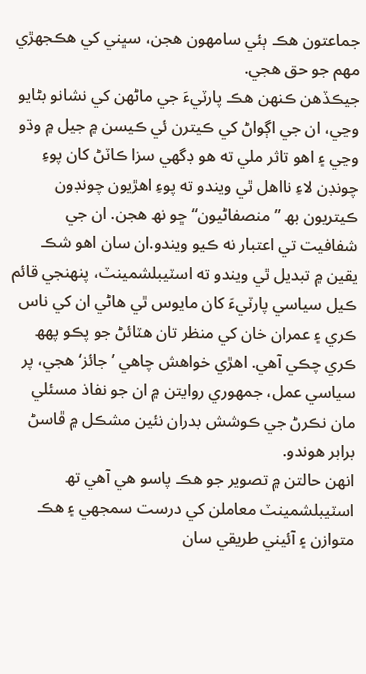جماعتون هڪ ٻئي سامھون ھجن، سڀني کي ھڪجھڙي مهم جو حق هجي.
جيڪڏهن ڪنهن ھڪ پارٽيءَ جي ماڻهن کي نشانو بڻايو وڃي، ان جي اڳواڻ کي ڪيترن ئي ڪيسن ۾ جيل ۾ وڌو وڃي ۽ اهو تاثر ملي ته هو ڊگهي سزا ڪاٽڻ کان پوءِ چونڊن لاءِ نااهل ٿي ويندو ته پوءِ اهڙيون چونڊون ڪيتريون بھ ”منصفاڻيون“ ڇو نھ ھجن. ان جي شفافيت تي اعتبار نه ڪيو ويندو.ان سان اھو شڪ يقين ۾ تبديل ٿي ويندو ته اسٽيبلشمينٽ، پنهنجي قائم ڪيل سياسي پارٽيءَ کان مايوس ٿي هاڻي ان کي ناس ڪري ۽ عمران خان کي منظر تان هٽائڻ جو پڪو پھھ ڪري چڪي آهي. اهڙي خواهش چاھي ’جائز‘ هجي، پر سياسي عمل، جمهوري روايتن ۾ ان جو نفاذ مسئلي مان نڪرڻ جي ڪوشش بدران نئين مشڪل ۾ ڦاسڻ برابر هوندو.
انهن حالتن ۾ تصوير جو هڪ پاسو ھي آھي تھ اسٽيبلشمينٽ معاملن کي درست سمجھي ۽ ھڪ متوازن ۽ آئيني طريقي سان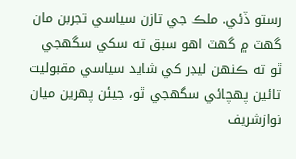رستو ڏئي. ملڪ جي تازن سياسي تجربن مان گهٽ ۾ گهٽ اهو سبق ته سکي سگهجي ٿو ته ڪنھن ليڊر کي شايد سياسي مقبوليت تائين پهچائي سگهجي ٿو، جيئن پھرين ميان نوازشريف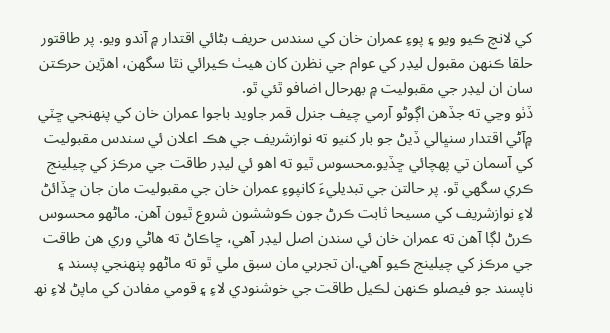کي لانچ ڪيو ويو ۽ پوءِ عمران خان کي سندس حريف بڻائي اقتدار ۾ آندو ويو. پر طاقتور حلقا ڪنهن مقبول ليڊر کي عوام جي نظرن کان هيٺ ڪيرائي نٿا سگهن، اھڙين حرڪتن سان ان ليڊر جي مقبوليت ۾ بھرحال اضافو ٿئي ٿو.
ڏٺو وڃي ته جڏهن اڳوڻو آرمي چيف جنرل قمر جاويد باجوا عمران خان کي پنهنجي ڇٽي ۾آڻي اقتدار سنڀالي ڏيڻ جو بار کنيو ته نوازشريف جي ھڪ اعلان ئي سندس مقبوليت کي آسمان تي پهچائي ڇڏيو.محسوس ٿيو ته اھو ئي ليڊر طاقت جي مرڪز کي چيلينج ڪري سگهي ٿو. پر حالتن جي تبديليءَ کانپوءِ عمران خان جي مقبوليت مان جان ڇڏائڻ لاءِ نوازشريف کي مسيحا ثابت ڪرڻ جون ڪوششون شروع ٿيون آهن. ماڻهو محسوس ڪرڻ لڳا آهن ته عمران خان ئي سندن اصل ليڊر آهي، ڇاڪاڻ ته ھاڻي وري ھن طاقت جي مرڪز کي چيلينج ڪيو آهي.ان تجربي مان سبق ملي ٿو ته ماڻهو پنهنجي پسند ۽ ناپسند جو فيصلو ڪنهن لڪيل طاقت جي خوشنودي لاءِ ۽ قومي مفادن کي ماپڻ لاءِ نھ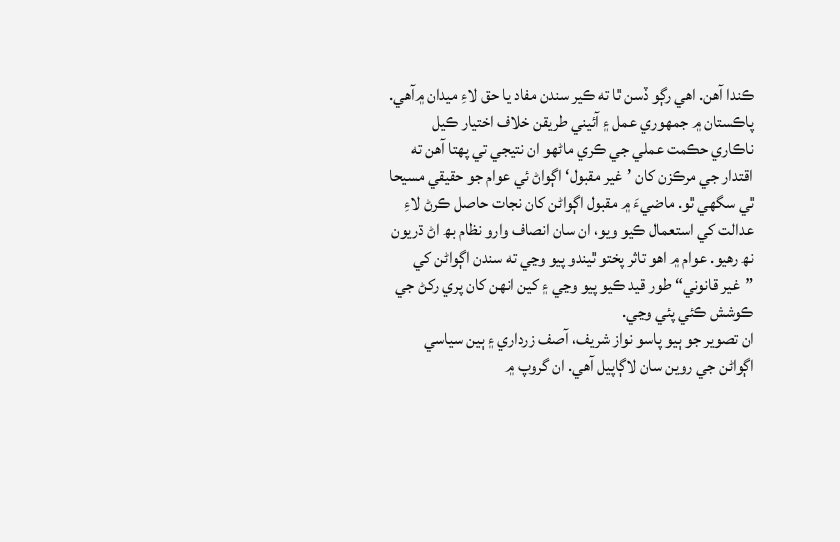ڪندا آهن. اهي رڳو ڏسن ٿا ته ڪير سندن مفاد يا حق لاءِ ميدان ۾آھي.
پاڪستان ۾ جمهوري عمل ۽ آئيني طريقن خلاف اختيار ڪيل ناڪاري حڪمت عملي جي ڪري ماڻهو ان نتيجي تي پهتا آهن ته اقتدار جي مرڪزن کان ’غير مقبول‘ اڳواڻ ئي عوام جو حقيقي مسيحا ٿي سگهي ٿو. ماضيءَ ۾ مقبول اڳواڻن کان نجات حاصل ڪرڻ لاءِ عدالت کي استعمال ڪيو ويو، ان سان انصاف وارو نظام بھ اڻ ڌريون نھ رھيو. عوام ۾ اهو تاثر پختو ٿيندو پيو وڃي ته سندن اڳواڻن کي ”غير قانوني“ طور قيد ڪيو پيو وڃي ۽ کين انهن کان پري رکڻ جي ڪوشش ڪئي پئي وڃي.
ان تصوير جو ٻيو پاسو نواز شريف، آصف زرداري ۽ ٻين سياسي اڳواڻن جي روين سان لاڳاپيل آهي. ان گروپ ۾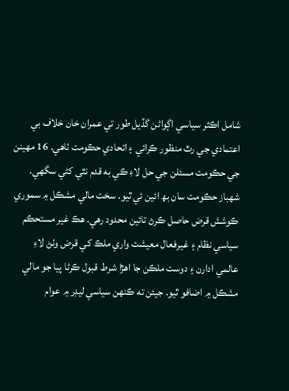شامل اڪثر سياسي اڳواڻن گڏيل طور تي عمران خان خلاف بي اعتمادي جي رٿ منظور ڪرائي ۽ اتحادي حڪومت ٺاهي. 16 مهينن جي حڪومت مسئلن جي حل لاءِ ڪي به قدم نٿي کڻي سگهي. شهباز حڪومت سان بھ ائين ئي ٿيو. سخت مالي مشڪل ۾ سموري ڪوشش قرض حاصل ڪرڻ تائين محدود رھي. هڪ غير مستحڪم سياسي نظام ۽ غيرفعال معيشت واري ملڪ کي قرض وٺڻ لاءِ عالمي ادارن ۽ دوست ملڪن جا اھڙا شرط قبول ڪرڻا پيا جو مالي مشڪل ۾ اضافو ٿيو. جيئن ته ڪنهن سياسي ليڊر ۾ عوام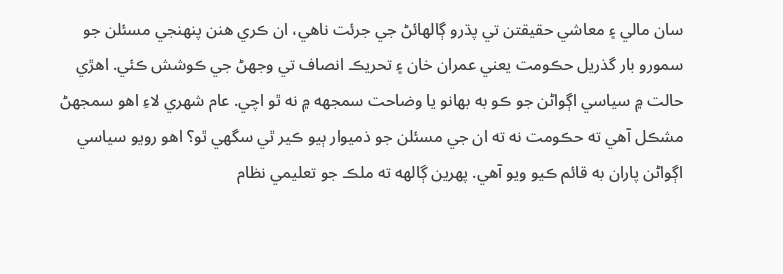سان مالي ۽ معاشي حقيقتن تي پڌرو ڳالهائڻ جي جرئت ناهي، ان ڪري هنن پنهنجي مسئلن جو سمورو بار گذريل حڪومت يعني عمران خان ۽ تحريڪ انصاف تي وجھڻ جي ڪوشش ڪئي. اھڙي حالت ۾ سياسي اڳواڻن جو ڪو به بهانو يا وضاحت سمجهه ۾ نه ٿو اچي. عام شهري لاءِ اهو سمجهڻ مشڪل آهي ته حڪومت نه ته ان جي مسئلن جو ذميوار ٻيو ڪير ٿي سگهي ٿو؟ اهو رويو سياسي اڳواڻن پاران به قائم ڪيو ويو آهي. پهرين ڳالهه ته ملڪ جو تعليمي نظام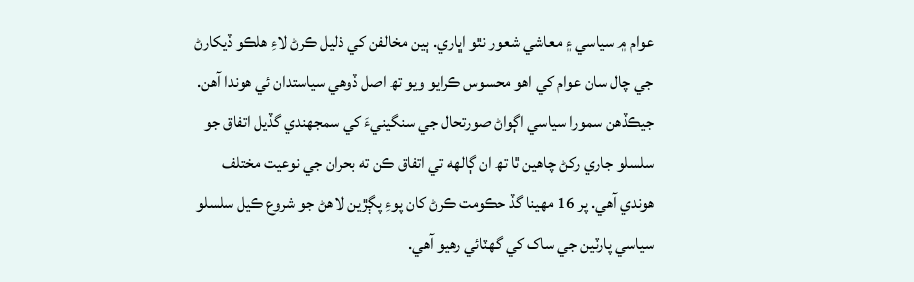عوام ۾ سياسي ۽ معاشي شعور نٿو اڀاري. ٻين مخالفن کي ذليل ڪرڻ لاءِ ھلڪو ڏيکارڻ جي چال سان عوام کي اھو محسوس ڪرايو ويو تھ اصل ڏوھي سياستدان ئي ھوندا آهن.
جيڪڏهن سمورا سياسي اڳواڻ صورتحال جي سنگينيءَ کي سمجهندي گڏيل اتفاق جو سلسلو جاري رکڻ چاھين ٿا تھ ان ڳالهه تي اتفاق ڪن ته بحران جي نوعيت مختلف هوندي آھي. پر 16 مهينا گڏ حڪومت ڪرڻ کان پوءِ پڳڙين لاھڻ جو شروع ڪيل سلسلو سياسي پارٽين جي ساک کي گهٽائي رهيو آهي.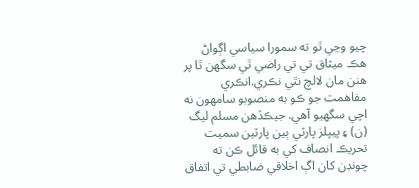چيو وڃي ٿو ته سمورا سياسي اڳواڻ هڪ ميثاق تي تي راضي ٿي سگھن ٿا پر ھنن مان لالچ نٿي نڪري.انڪري مفاهمت جو ڪو به منصوبو سامهون نه اچي سگھيو آهي. جيڪڏهن مسلم ليگ (ن) ۽ پيپلز پارٽي ٻين پارٽين سميت تحريڪ انصاف کي به قائل ڪن ته چونڊن کان اڳ اخلاقي ضابطي تي اتفاق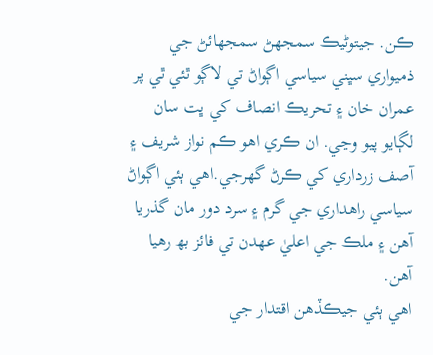ڪن. جيتوڻيڪ سمجھڻ سمجھائڻ جي ذميواري سڀني سياسي اڳواڻ تي لاڳو ٿئي ٿي پر عمران خان ۽ تحريڪ انصاف کي ڀت سان لڳايو پيو وڃي. ان ڪري اھو ڪم نواز شريف ۽ آصف زرداري کي ڪرڻ گهرجي.اهي ٻئي اڳواڻ سياسي راھداري جي گرم ۽ سرد دور مان گذريا آهن ۽ ملڪ جي اعليٰ عهدن تي فائز بھ رهيا آهن.
اهي ٻئي جيڪڏهن اقتدار جي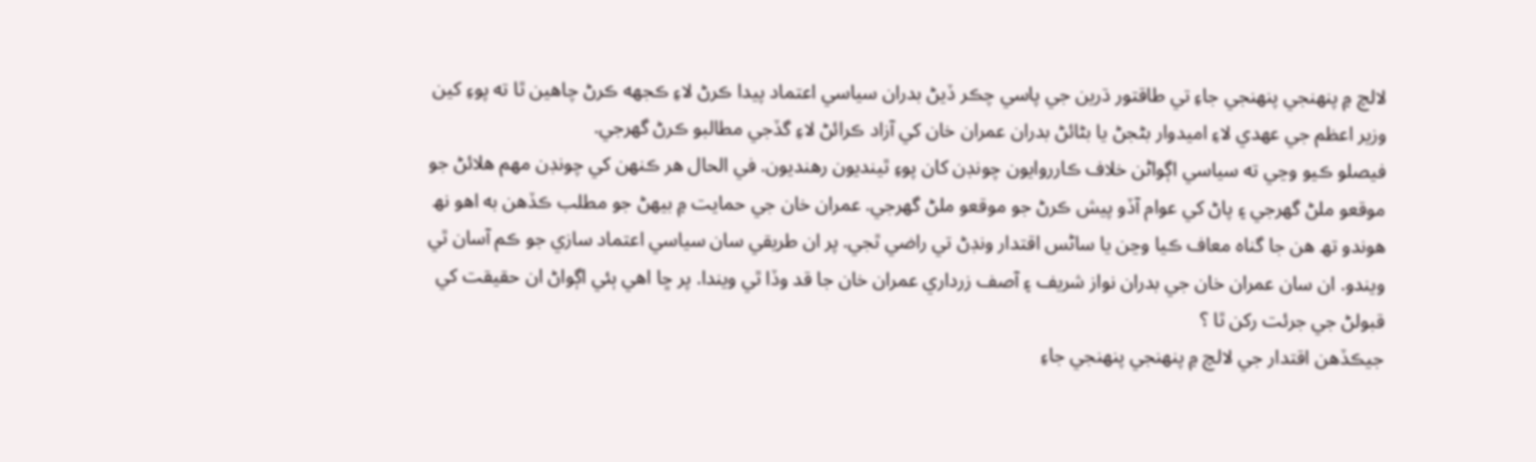لالچ ۾ پنهنجي پنهنجي جاءِ تي طاقتور ڌرين جي پاسي چڪر ڏيڻ بدران سياسي اعتماد پيدا ڪرڻ لاءِ ڪجهه ڪرڻ چاهين ٿا ته پوءِ کين وزير اعظم جي عهدي لاءِ اميدوار بڻجڻ يا بڻائڻ بدران عمران خان کي آزاد ڪرائڻ لاءِ گڏجي مطالبو ڪرڻ گھرجي.
فيصلو ڪيو وڃي ته سياسي اڳواڻن خلاف ڪارروايون چونڊن کان پوءِ ٿينديون رھنديون. في الحال هر ڪنهن کي چونڊن مھم ھلائڻ جو موقعو ملڻ گهرجي ۽ پاڻ کي عوام آڏو پيش ڪرڻ جو موقعو ملڻ گھرجي. عمران خان جي حمايت ۾ بيهڻ جو مطلب ڪڏهن به اھو نھ ھوندو تھ ھن جا گناه معاف ڪيا وڃن يا ساڻس اقتدار ونڊڻ تي راضي ٿجي. پر ان طريقي سان سياسي اعتماد سازي جو ڪم آسان ٿي ويندو. ان سان عمران خان جي بدران نواز شريف ۽ آصف زرداري عمران خان جا قد وڏا ٿي ويندا. پر ڇا اھي ٻئي اڳواڻ ان حقيقت کي قبولڻ جي جرئت رکن ٿا ؟
جيڪڏهن اقتدار جي لالچ ۾ پنهنجي پنهنجي جاءِ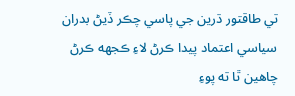تي طاقتور ڌرين جي پاسي چڪر ڏيڻ بدران سياسي اعتماد پيدا ڪرڻ لاءِ ڪجهه ڪرڻ چاهين ٿا ته پوءِ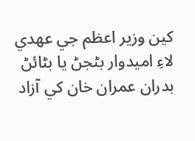کين وزير اعظم جي عهدي لاءِ اميدوار بڻجڻ يا بڻائڻ بدران عمران خان کي آزاد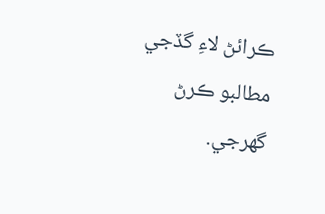ڪرائڻ لاءِ گڏجي مطالبو ڪرڻ گھرجي.